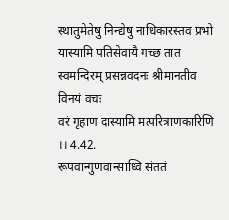स्थातुमेतेषु निन्द्येषु नाधिकारस्तव प्रभो
यास्यामि पतिसेवायै गच्छ तात स्वमन्दिरम् प्रसन्नवदनः श्रीमानतीव विनयं वचः
वरं गृहाण दास्यामि मत्परित्राणकारिणि ।। 4.42.
रूपवान्गुणवान्साध्वि संततं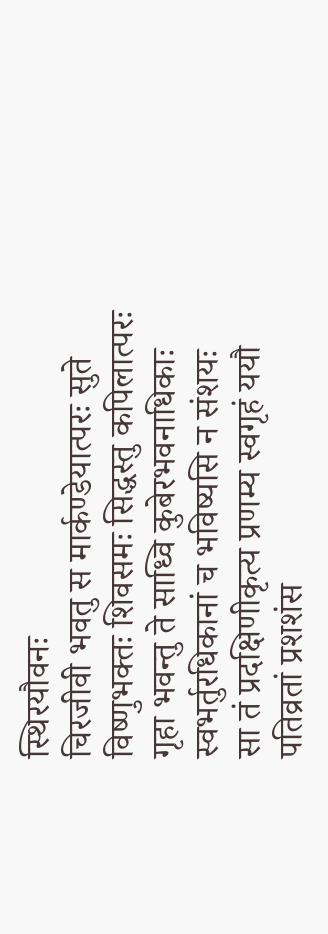स्थिरयौवनः
चिरजीवी भवतु स मार्कण्डेयात्परः सुते
विष्णुभक्तः शिवसमः सिद्धस्तु कपिलात्परः
गृहा भवन्तु ते साध्वि कुबेरभवनाधिकाः
स्वभर्तुरधिकानां च भविष्यसि न संशयः
सा तं प्रदक्षिणीकृत्य प्रणम्य स्वगृहं ययौ
पतिव्रतां प्रशशंस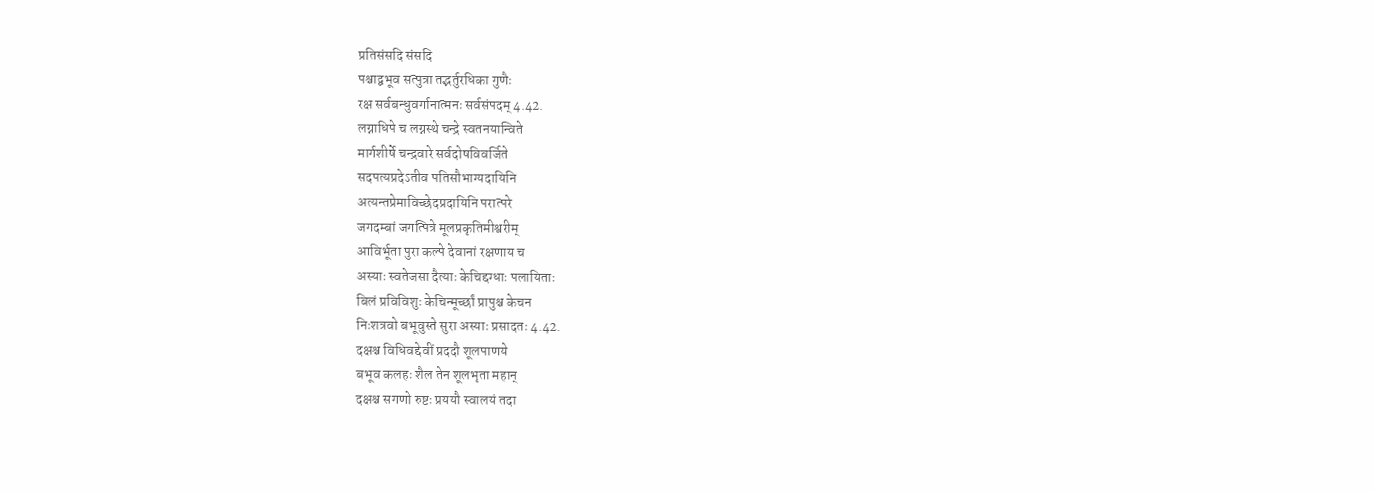प्रतिसंसदि संसदि
पश्चाद्बभूव सत्पुत्रा तद्भर्तुरधिका गुणैः
रक्ष सर्वबन्धुवर्गानात्मनः सर्वसंपदम् 4.42.
लग्नाधिपे च लग्नस्थे चन्द्रे स्वतनयान्विते
मार्गशीर्षे चन्द्रवारे सर्वदोषविवर्जिते
सदपत्यप्रदेऽतीव पतिसौभाग्यदायिनि
अत्यन्तप्रेमाविच्छेदप्रदायिनि परात्परे
जगदम्बां जगत्पित्रे मूलप्रकृतिमीश्वरीम्
आविर्भूता पुरा कल्पे देवानां रक्षणाय च
अस्याः स्वतेजसा दैत्याः केचिद्दग्धाः पलायिताः
बिलं प्रविविशुः केचिन्मूर्च्छां प्रापुश्च केचन
निःशत्रवो बभूवुस्ते सुरा अस्याः प्रसादतः 4.42.
दक्षश्च विधिवद्देवीं प्रददौ शूलपाणये
बभूव कलहः शैल तेन शूलभृता महान्
दक्षश्च सगणो रुष्टः प्रययौ स्वालयं तदा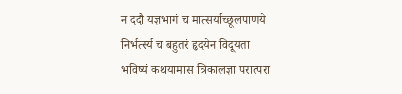न ददौ यज्ञभागं च मात्सर्याच्छूलपाणये
निर्भर्त्स्य च बहुतरं हृदयेन विदूयता
भविष्यं कथयामास त्रिकालज्ञा परात्परा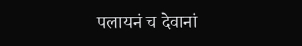पलायनं च देवानां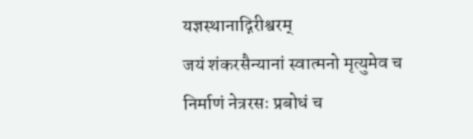यज्ञस्थानाद्गिरीश्वरम्
जयं शंकरसैन्यानां स्वात्मनो मृत्युमेव च
निर्माणं नेत्ररसः प्रबोधं च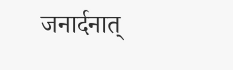जनार्दनात्